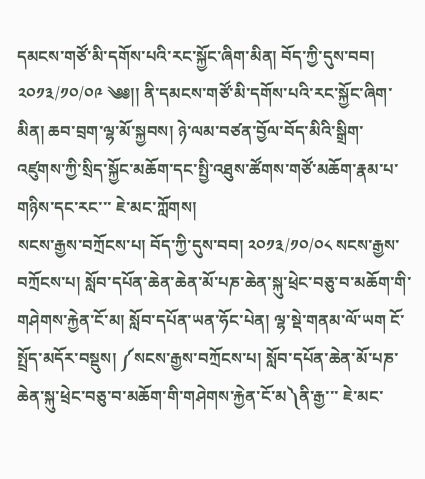དམངས་གཙོ་མི་དགོས་པའི་རང་སྐྱོང་ཞིག་མིན། བོད་ཀྱི་དུས་བབ། ༢༠༡༣/༡༠/༠༩ ༄༅།། ནི་དམངས་གཙོ་མི་དགོས་པའི་རང་སྐྱོང་ཞིག་མིན། ཆབ་བྲག་ལྷ་མོ་སྐྱབས། ཉེ་ལམ་བཙན་བྱོལ་བོད་མིའི་སྒྲིག་འཛུགས་ཀྱི་སྲིད་སྐྱོང་མཆོག་དང་སྤྱི་འཐུས་ཚོགས་གཙོ་མཆོག་རྣམ་པ་གཉིས་དང་རང་་་ ཇེ་མང་ཀློགས།
སངས་རྒྱས་བཀྲོངས་པ། བོད་ཀྱི་དུས་བབ། ༢༠༡༣/༡༠/༠༨ སངས་རྒྱས་བཀྲོངས་པ། སློབ་དཔོན་ཆེན་ཆེན་མོ་པཎ་ཆེན་སྐུ་ཕྲེང་བཅུ་བ་མཆོག་གི་གཤེགས་རྐྱེན་ངོ་མ། སློབ་དཔོན་ཡན་ཧོང་པེན། ལྷ་སྡེ་གནམ་ལོ་ཡག ངོ་སྤྲོད་མདོར་བསྡུས། ༼སངས་རྒྱས་བཀྲོངས་པ། སློབ་དཔོན་ཆེན་མོ་པཎ་ཆེན་སྐུ་ཕྲེང་བཅུ་བ་མཆོག་གི་གཤེགས་རྐྱེན་ངོ་མ༽ནི་རྒྱ་་་ ཇེ་མང་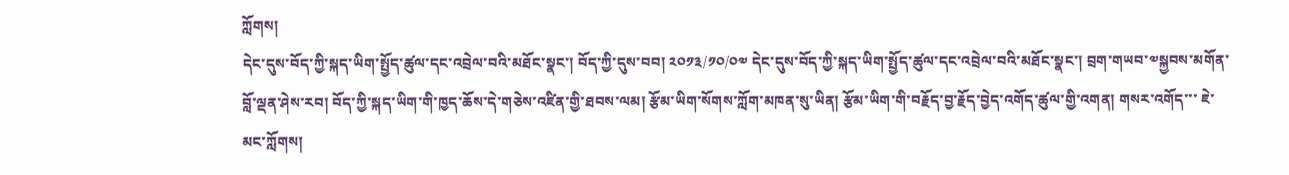ཀློགས།
དེང་དུས་བོད་ཀྱི་སྐད་ཡིག་སྤྱོད་ཚུལ་དང་འབྲེལ་བའི་མཐོང་སྣང་། བོད་ཀྱི་དུས་བབ། ༢༠༡༣/༡༠/༠༧ དེང་དུས་བོད་ཀྱི་སྐད་ཡིག་སྤྱོད་ཚུལ་དང་འབྲེལ་བའི་མཐོང་སྣང་། བྲག་གཡབ་༧སྐྱབས་མགོན་བློ་ལྡན་ཤེས་རབ། བོད་ཀྱི་སྐད་ཡིག་གི་ཁྱད་ཆོས་དེ་གཅེས་འཛིན་གྱི་ཐབས་ལམ། རྩོམ་ཡིག་སོགས་ཀློག་མཁན་སུ་ཡིན། རྩོམ་ཡིག་གི་བརྗོད་བྱ་རྗོད་བྱེད་འགོད་ཚུལ་གྱི་འགན། གསར་འགོད་་་ ཇེ་མང་ཀློགས།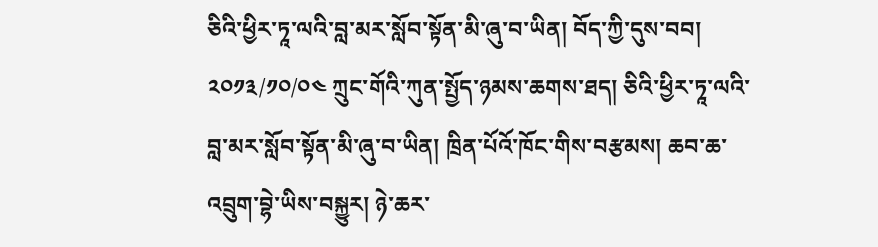ཅིའི་ཕྱིར་ཏཱ་ལའི་བླ་མར་སློབ་སྟོན་མི་ཞུ་བ་ཡིན། བོད་ཀྱི་དུས་བབ། ༢༠༡༣/༡༠/༠༤ ཀྲུང་གོའི་ཀུན་སྤྱོད་ཉམས་ཆགས་ཐད། ཅིའི་ཕྱིར་ཏཱ་ལའི་བླ་མར་སློབ་སྟོན་མི་ཞུ་བ་ཡིན། ཁྲིན་པོའོ་ཁོང་གིས་བརྩམས། ཆབ་ཆ་འབྲུག་བྷེ་ཡིས་བསྐྱུར། ཉེ་ཆར་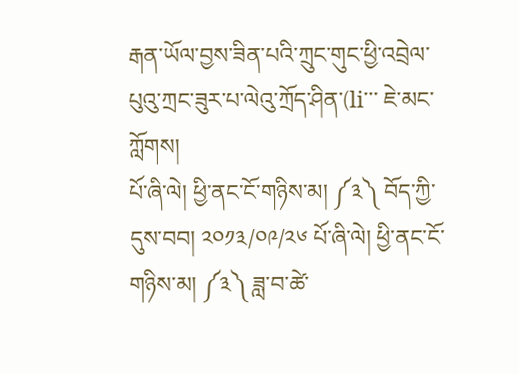རྒན་ཡོལ་བྱས་ཟིན་པའི་ཀྲུང་གུང་ཕྱི་འབྲེལ་པུའུ་ཀྲང་ཟུར་པ་ལེའུ་ཀྲོད་ཤིན་(li་་་ ཇེ་མང་ཀློགས།
པོ་ཞི་ལེ། ཕྱི་ནང་ངོ་གཉིས་མ། ༼༣༽ བོད་ཀྱི་དུས་བབ། ༢༠༡༣/༠༩/༢༦ པོ་ཞི་ལེ། ཕྱི་ནང་ངོ་གཉིས་མ། ༼༣༽ ཟླ་བ་ཚེ་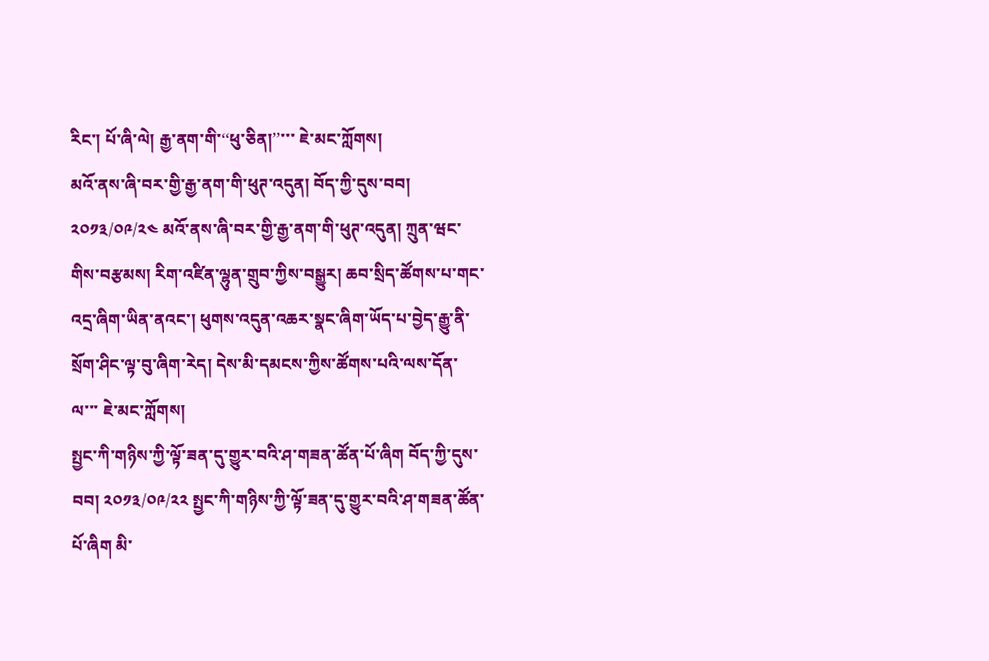རིང་། པོ་ཞི་ལེ། རྒྱ་ནག་གི་‘‘ཕུ་ཅིན།’’་་་ ཇེ་མང་ཀློགས།
མའོ་ནས་ཞི་བར་གྱི་རྒྱ་ནག་གི་ཕུཊ་འདུན། བོད་ཀྱི་དུས་བབ། ༢༠༡༣/༠༩/༢༤ མའོ་ནས་ཞི་བར་གྱི་རྒྱ་ནག་གི་ཕུཊ་འདུན། ཀྲུན་ཝང་གིས་བརྩམས། རིག་འཛིན་ལྷུན་གྲུབ་ཀྱིས་བསྒྱུར། ཆབ་སྲིད་ཚོགས་པ་གང་འདྲ་ཞིག་ཡིན་ནའང་། ཕུགས་འདུན་འཆར་སྣང་ཞིག་ཡོད་པ་བྱེད་རྒྱུ་ནི་སྲོག་ཤིང་ལྟ་བུ་ཞིག་རེད། དེས་མི་དམངས་ཀྱིས་ཚོགས་པའི་ལས་དོན་ལ་་་ ཇེ་མང་ཀློགས།
སྤྱང་ཀི་གཉིས་ཀྱི་ལྟོ་ཟན་དུ་གྱུར་བའི་ཤ་གཟན་ཚོན་པོ་ཞིག བོད་ཀྱི་དུས་བབ། ༢༠༡༣/༠༩/༢༢ སྤྱང་ཀི་གཉིས་ཀྱི་ལྟོ་ཟན་དུ་གྱུར་བའི་ཤ་གཟན་ཚོན་པོ་ཞིག མི་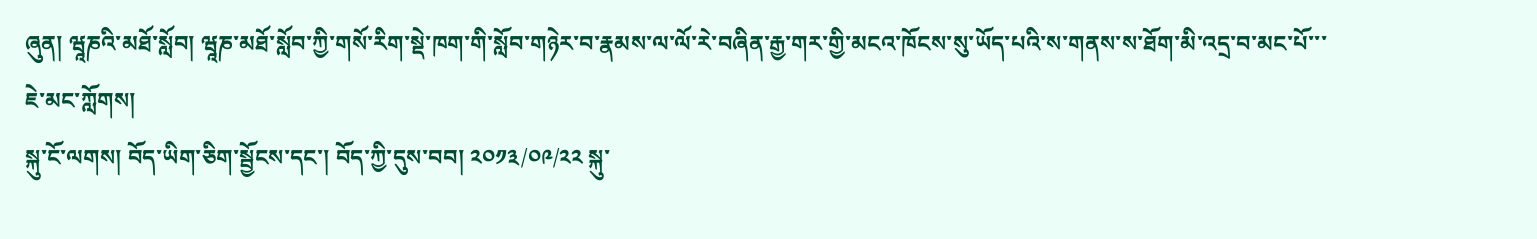ཞུན། ཝཱཎའི་མཐོ་སློབ། ཝཱཎ་མཐོ་སློབ་ཀྱི་གསོ་རིག་སྡེ་ཁག་གི་སློབ་གཉེར་བ་རྣམས་ལ་ལོ་རེ་བཞིན་རྒྱ་གར་གྱི་མངའ་ཁོངས་སུ་ཡོད་པའི་ས་གནས་ས་ཐོག་མི་འདྲ་བ་མང་པོ་་་ ཇེ་མང་ཀློགས།
སྐུ་ངོ་ལགས། བོད་ཡིག་ཅིག་སྦྱོངས་དང་། བོད་ཀྱི་དུས་བབ། ༢༠༡༣/༠༩/༢༢ སྐུ་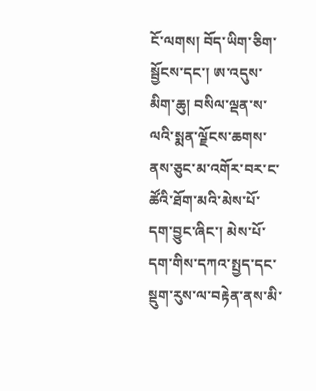ངོ་ལགས། བོད་ཡིག་ཅིག་སྦྱོངས་དང་། ཨ་འདུས་མིག་ཆུ། བསིལ་ལྡན་ས་ལའི་སྨན་ལྗོངས་ཆགས་ནས་ཅུང་མ་འགོར་བར་ང་ཚོའི་ཐོག་མའི་མེས་པོ་དག་བྱུང་ཞིང་། མེས་པོ་དག་གིས་དཀའ་སྤྱད་དང་སྡུག་རུས་ལ་བརྟེན་ནས་མི་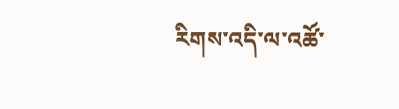རིགས་འདི་ལ་འཚོ་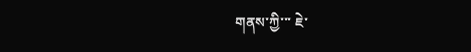གནས་ཀྱི་་་ ཇེ་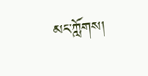མང་ཀློགས།